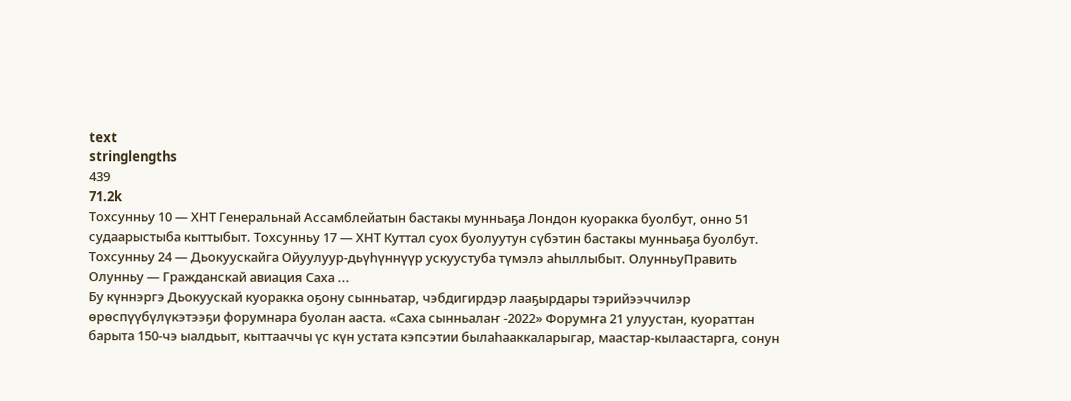text
stringlengths
439
71.2k
Тохсунньу 10 — ХНТ Генеральнай Ассамблейатын бастакы мунньаҕа Лондон куоракка буолбут, онно 51 судаарыстыба кыттыбыт. Тохсунньу 17 — ХНТ Куттал суох буолуутун сүбэтин бастакы мунньаҕа буолбут. Тохсунньу 24 — Дьокуускайга Ойуулуур-дьүһүннүүр ускуустуба түмэлэ аһыллыбыт. ОлунньуПравить Олунньу — Гражданскай авиация Саха ...
Бу күннэргэ Дьокуускай куоракка оҕону сынньатар, чэбдигирдэр лааҕырдары тэрийээччилэр өрөспүүбүлүкэтээҕи форумнара буолан ааста. «Саха сынньалаҥ -2022» Форумҥа 21 улуустан, куораттан барыта 150-чэ ыалдьыт, кыттааччы үс күн устата кэпсэтии былаһааккаларыгар, маастар-кылаастарга, сонун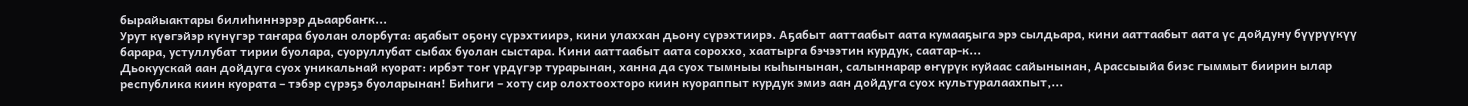бырайыактары билиһиннэрэр дьаарбаҥк...
Урут күөгэйэр күнүгэр таҥара буолан олорбута: аҕабыт оҕону сүрэхтиирэ, кини улаххан дьону сүрэхтиирэ. Аҕабыт ааттаабыт аата кумааҕыга эрэ сылдьара, кини ааттаабыт аата үс дойдуну бүүрүүкүү барара, устуллубат тирии буолара, суоруллубат сыбах буолан сыстара. Кини ааттаабыт аата сороххо, хаатырга бэчээтин курдук, саатар-к...
Дьокуускай аан дойдуга суох уникальнай куорат: ирбэт тоҥ үрдүгэр турарынан, ханна да суох тымныы кыһынынан, салыннарар өҥүрүк куйаас сайынынан, Арассыыйа биэс гыммыт биирин ылар республика киин куората – тэбэр сүрэҕэ буоларынан! Биһиги – хоту сир олохтоохторо киин куораппыт курдук эмиэ аан дойдуга суох культуралаахпыт,...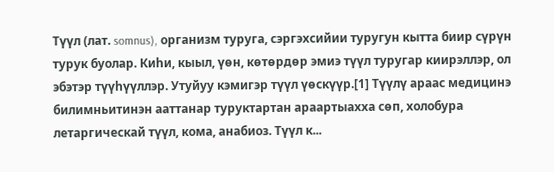Түүл (лат. somnus), организм туруга, сэргэхсийии туругун кытта биир сүрүн турук буолар. Киһи, кыыл, үөн, көтөрдөр эмиэ түүл туругар киирэллэр, ол эбэтэр түүһүүллэр. Утуйуу кэмигэр түүл үөскүүр.[1] Түүлү араас медицинэ билимньитинэн ааттанар туруктартан араартыахха сөп, холобура летаргическай түүл, кома, анабиоз. Түүл к...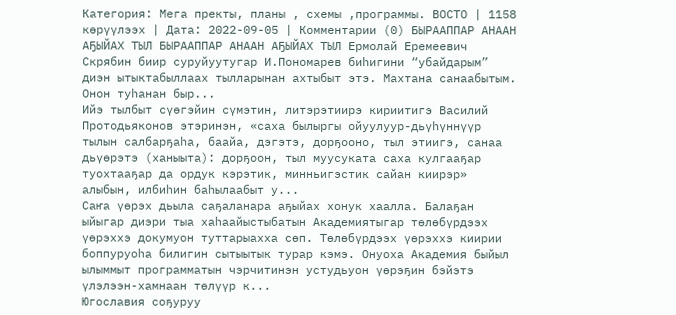Категория: Мега пректы, планы , схемы ,программы. ВОСТО | 1158 көрүүлээх | Дата: 2022-09-05 | Комментарии (0) БЫРААППАР АНААН АҔЫЙАХ ТЫЛ БЫРААППАР АНААН АҔЫЙАХ ТЫЛ Ермолай Еремеевич Скрябин биир суруйуутугар И.Пономарев биһигини “убайдарым” диэн ытыктабыллаах тылларынан ахтыбыт этэ. Махтана санаабытым. Онон туһанан быр...
Ийэ тылбыт сүөгэйин сүмэтин, литэрэтиирэ кириитигэ Василий Протодьяконов этэринэн, «саха былыргы ойуулуур-дьүһүннүүр тылын салбарҕаһа, баайа, дэгэтэ, дорҕооно, тыл этиигэ, санаа дьүөрэтэ (ханыыта): дорҕоон, тыл муусуката саха кулгааҕар туохтааҕар да ордук кэрэтик, минньигэстик сайан киирэр» алыбын, илбиһин баһылаабыт у...
Саҥа үөрэх дьыла саҕаланара аҕыйах хонук хаалла. Балаҕан ыйыгар диэри тыа хаһаайыстыбатын Академиятыгар төлөбүрдээх үөрэххэ докумуон туттарыахха сөп. Төлөбүрдээх үөрэххэ киирии боппуруоһа билигин сытыытык турар кэмэ. Онуоха Академия быйыл ылыммыт программатын чэрчитинэн устудьуон үөрэҕин бэйэтэ үлэлээн-хамнаан төлүүр к...
Югославия соҕуруу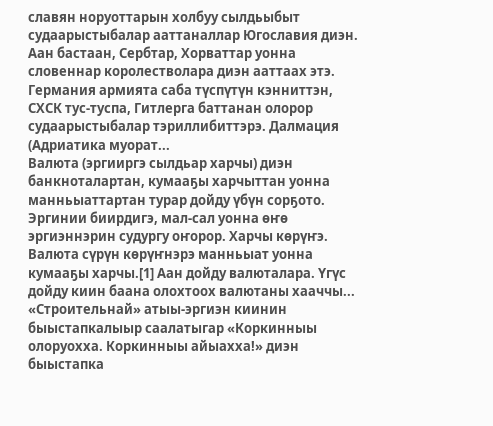славян норуоттарын холбуу сылдьыбыт судаарыстыбалар ааттаналлар Югославия диэн. Аан бастаан, Сербтар, Хорваттар уонна словеннар королестволара диэн ааттаах этэ. Германия армията саба түспүтүн кэнниттэн, СХСК тус-туспа, Гитлерга баттанан олорор судаарыстыбалар тэриллибиттэрэ. Далмация (Адриатика муорат...
Валюта (эргииргэ сылдьар харчы) диэн банкноталартан, кумааҕы харчыттан уонна манньыаттартан турар дойду үбүн сорҕото. Эргинии биирдигэ, мал-сал уонна өҥө эргиэннэрин судургу оҥорор. Харчы көрүҥэ. Валюта сүрүн көрүҥнэрэ манньыат уонна кумааҕы харчы.[1] Аан дойду валюталара. Үгүс дойду киин баана олохтоох валютаны хааччы...
«Строительнай» атыы-эргиэн киинин быыстапкалыыр саалатыгар «Коркинныы олоруохха. Коркинныы айыахха!» диэн быыстапка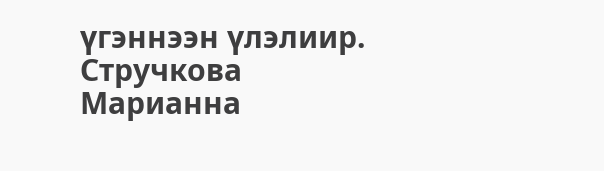үгэннээн үлэлиир. Стручкова Марианна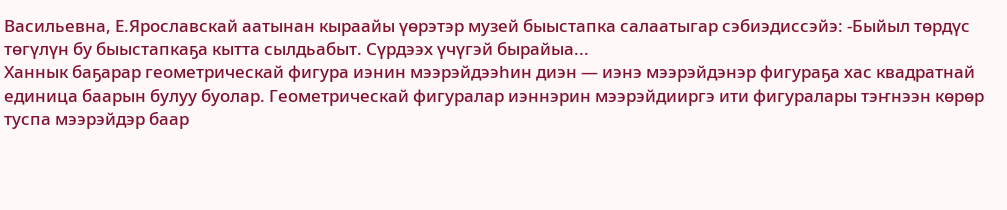Васильевна, Е.Ярославскай аатынан кыраайы үөрэтэр музей быыстапка салаатыгар сэбиэдиссэйэ: -Быйыл төрдүс төгүлүн бу быыстапкаҕа кытта сылдьабыт. Сүрдээх үчүгэй бырайыа...
Ханнык баҕарар геометрическай фигура иэнин мээрэйдээһин диэн — иэнэ мээрэйдэнэр фигураҕа хас квадратнай единица баарын булуу буолар. Геометрическай фигуралар иэннэрин мээрэйдииргэ ити фигуралары тэҥнээн көрөр туспа мээрэйдэр баар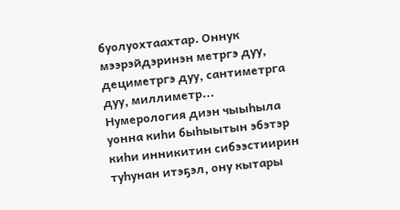буолуохтаахтар. Оннук мээрэйдэринэн метргэ дуу, дециметргэ дуу, сантиметрга дуу, миллиметр...
Нумерология диэн чыыһыла уонна киһи быһыытын эбэтэр киһи инникитин сибээстиирин туһунан итэҕэл, ону кытары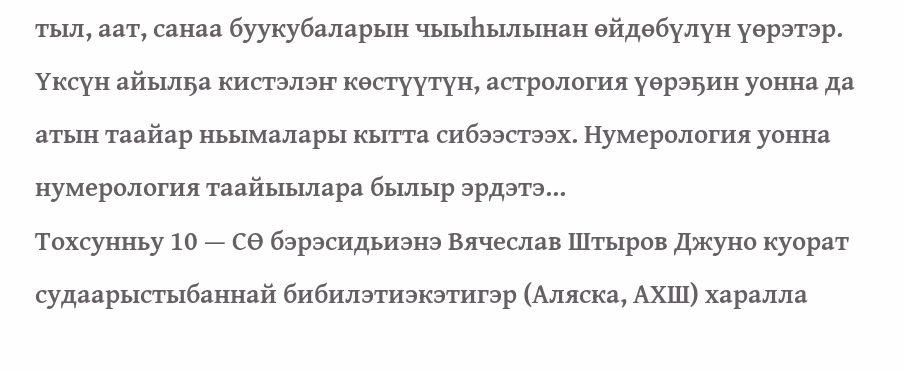тыл, аат, санаа буукубаларын чыыһылынан өйдөбүлүн үөрэтэр. Үксүн айылҕа кистэлэҥ көстүүтүн, астрология үөрэҕин уонна да атын таайар ньымалары кытта сибээстээх. Нумерология уонна нумерология таайыылара былыр эрдэтэ...
Тохсунньу 10 — СӨ бэрэсидьиэнэ Вячеслав Штыров Джуно куорат судаарыстыбаннай бибилэтиэкэтигэр (Аляска, АХШ) харалла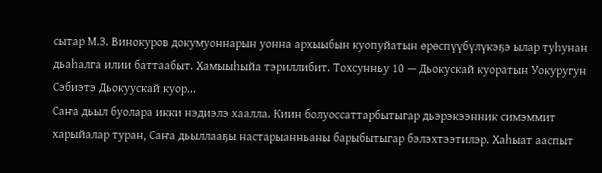сытар М.З. Винокуров докумуоннарын уонна архыыбын куопуйатын өрөспүүбүлүкэҕэ ылар туһунан дьаһалга илии баттаабыт. Хамыыһыйа тэриллибит. Тохсунньу 10 — Дьокускай куоратын Уокуругун Сэбиэтэ Дьокуускай куор...
Саҥа дьыл буолара икки нэдиэлэ хаалла. Киин болуоссаттарбытыгар дьэрэкээнник симэммит харыйалар туран, Саҥа дьыллааҕы настарыанньаны барыбытыгар бэлэхтээтилэр. Хаһыат ааспыт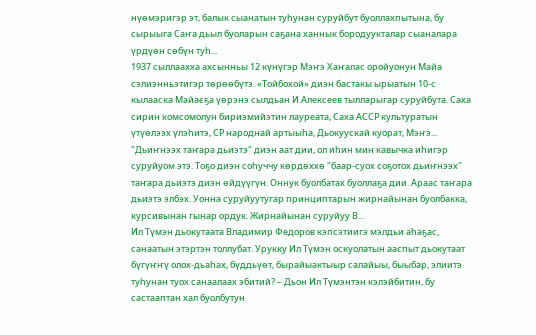нүөмэригэр эт, балык сыанатын туһунан суруйбут буоллахпытына, бу сырыыга Саҥа дьыл буоларын саҕана ханнык бородуукталар сыаналара үрдүөн сөбүн туһ...
1937 сыллаахха ахсынньы 12 күнүгэр Мэҥэ Хаҥалас оройуонун Майа сэлиэнньэтигэр төрөөбүтэ. «Тойбохой» диэн бастакы ырыатын 10-с кылааска Майаєҕа үөрэнэ сылдьан И.Алексеев тылларыгар суруйбута. Саха сирин комсомолун бириэмийэтин лауреата, Саха АССР культуратын үтүөлээх үлэһитэ, СР народнай артыыһа, Дьокуускай куорат, Мэҥэ...
"Дьиҥнээх таҥара дьиэтэ" диэн аат дии, ол иһин мин кавычка иһигэр суруйуом этэ. Тоҕо диэн соһуччу көрдөххө "баар-суох соҕотох дьиҥнээх" таҥара дьиэтэ диэн өйдүүгүн. Оннук буолбатах буоллаҕа дии. Араас таҥара дьиэтэ элбэх. Уонна суруйуутугар принциптарын жирнайынан буолбакка, курсивынан гынар ордук. Жирнайынан суруйуу В...
Ил Түмэн дьокутаата Владимир Федоров кэпсэтиигэ мэлдьи аһаҕас, санаатын этэртэн толлубат. Урукку Ил Түмэн оскуолатын ааспыт дьокутаат бүгүҥҥү олох-дьаһах, бүддьүөт, бырайыактыыр салайыы, быыбар, элиитэ туһунан туох санаалаах эбитий? – Дьон Ил Түмэнтэн кэлэйбитин, бу састааптан хал буолбутун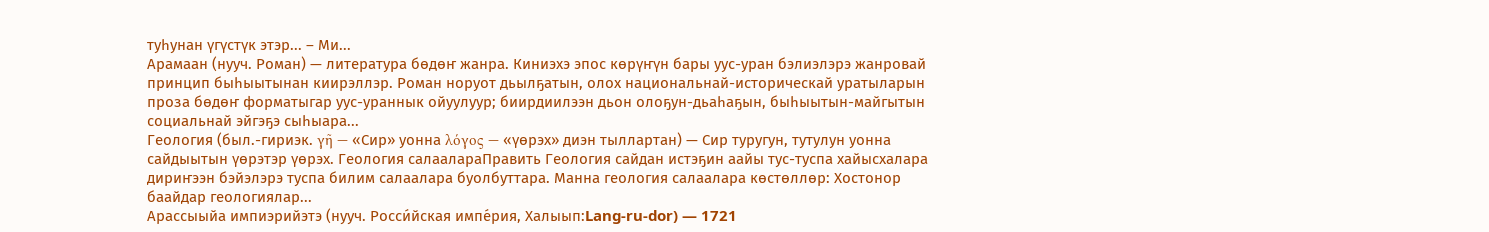туһунан үгүстүк этэр... – Ми...
Арамаан (нууч. Роман) — литература бөдөҥ жанра. Киниэхэ эпос көрүҥүн бары уус-уран бэлиэлэрэ жанровай принцип быһыытынан киирэллэр. Роман норуот дьылҕатын, олох национальнай-историческай уратыларын проза бөдөҥ форматыгар уус-ураннык ойуулуур; биирдиилээн дьон олоҕун-дьаһаҕын, быһыытын-майгытын социальнай эйгэҕэ сыһыара...
Геология (был.-гириэк. γῆ — «Сир» уонна λόγος — «үөрэх» диэн тыллартан) — Сир туругун, тутулун уонна сайдыытын үөрэтэр үөрэх. Геология салаалараПравить Геология сайдан истэҕин аайы тус-туспа хайысхалара дириҥээн бэйэлэрэ туспа билим салаалара буолбуттара. Манна геология салаалара көстөллөр: Хостонор баайдар геологиялар...
Арассыыйа импиэрийэтэ (нууч. Росси́йская импе́рия, Халыып:Lang-ru-dor) — 1721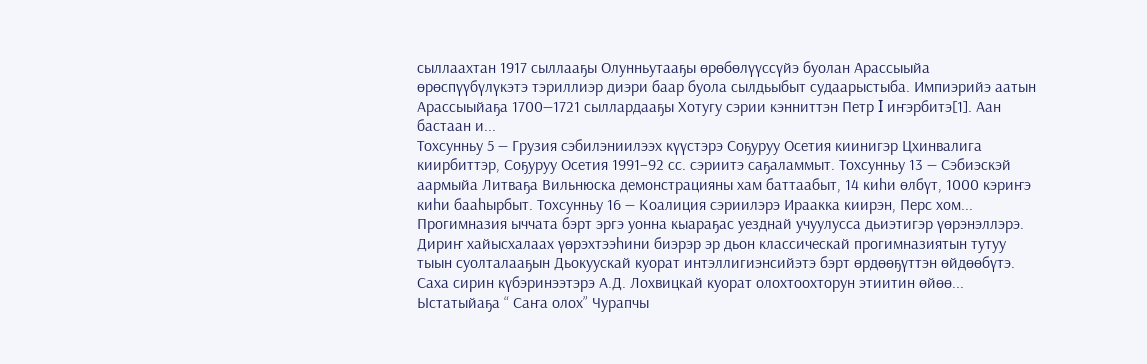сыллаахтан 1917 сыллааҕы Олунньутааҕы өрөбөлүүссүйэ буолан Арассыыйа өрөспүүбүлүкэтэ тэриллиэр диэри баар буола сылдьыбыт судаарыстыба. Импиэрийэ аатын Арассыыйаҕа 1700—1721 сыллардааҕы Хотугу сэрии кэнниттэн Петр I иҥэрбитэ[1]. Аан бастаан и...
Тохсунньу 5 — Грузия сэбилэниилээх күүстэрэ Соҕуруу Осетия киинигэр Цхинвалига киирбиттэр, Соҕуруу Осетия 1991–92 сс. сэриитэ саҕаламмыт. Тохсунньу 13 — Сэбиэскэй аармыйа Литваҕа Вильнюска демонстрацияны хам баттаабыт, 14 киһи өлбүт, 1000 кэриҥэ киһи бааһырбыт. Тохсунньу 16 — Коалиция сэриилэрэ Ираакка киирэн, Перс хом...
Прогимназия ыччата бэрт эргэ уонна кыараҕас уезднай учуулусса дьиэтигэр үөрэнэллэрэ. Дириҥ хайысхалаах үөрэхтээһини биэрэр эр дьон классическай прогимназиятын тутуу тыын суолталааҕын Дьокуускай куорат интэллигиэнсийэтэ бэрт өрдөөҕүттэн өйдөөбүтэ. Саха сирин күбэринээтэрэ А.Д. Лохвицкай куорат олохтоохторун этиитин өйөө...
Ыстатыйаҕа “ Саҥа олох” Чурапчы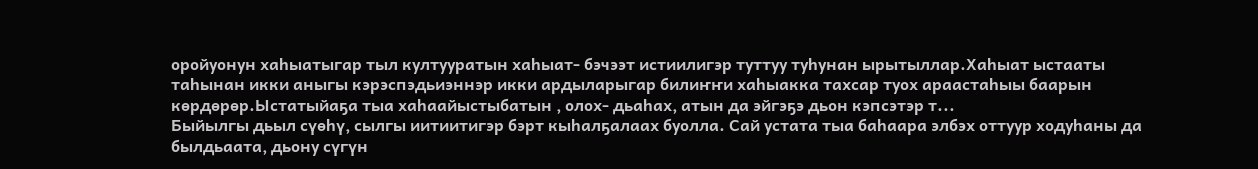оройуонун хаһыатыгар тыл култууратын хаһыат- бэчээт истиилигэр туттуу туһунан ырытыллар.Хаһыат ыстааты таһынан икки аныгы кэрэспэдьиэннэр икки ардыларыгар билиҥҥи хаһыакка тахсар туох араастаһыы баарын көрдөрөр.Ыстатыйаҕа тыа хаһаайыстыбатын , олох- дьаһах, атын да эйгэҕэ дьон кэпсэтэр т...
Быйылгы дьыл сүөһү, сылгы иитиитигэр бэрт кыһалҕалаах буолла. Сай устата тыа баһаара элбэх оттуур ходуһаны да былдьаата, дьону сүгүн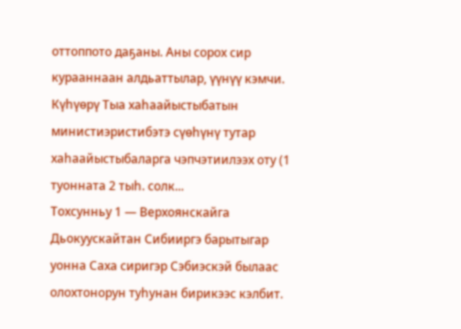оттоппото даҕаны. Аны сорох сир курааннаан алдьаттылар, үүнүү кэмчи. Күһүөрү Тыа хаһаайыстыбатын министиэристибэтэ сүөһүнү тутар хаһаайыстыбаларга чэпчэтиилээх оту (1 туонната 2 тыһ. солк...
Тохсунньу 1 — Верхоянскайга Дьокуускайтан Сибииргэ барытыгар уонна Саха сиригэр Сэбиэскэй былаас олохтонорун туһунан бирикээс кэлбит.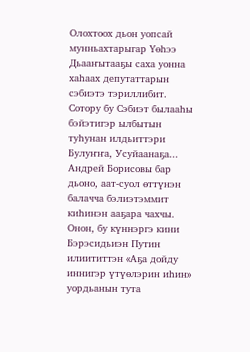Олохтоох дьон уопсай мунньахтарыгар Үөһээ Дьааҥытааҕы саха уонна хаһаах депутаттарын сэбиэтэ тэриллибит. Сотору бу Сэбиэт былааһы бэйэтигэр ылбытын туһунан илдьиттэри Булуҥҥа, Усуйаанаҕа...
Андрей Борисовы бар дьоно, аат-суол өттүнэн балачча бэлиэтэммит киһинэн ааҕара чахчы. Онон, бу күннэргэ кини Бэрэсидьиэн Путин илиититтэн «Аҕа дойду иннигэр үтүөлэрин иһин» уордьанын тута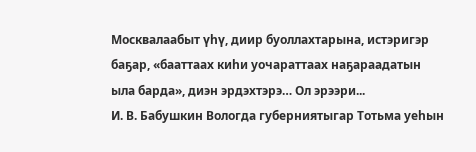Москвалаабыт үһү, диир буоллахтарына, истэригэр баҕар, «бааттаах киһи уочараттаах наҕараадатын ыла барда», диэн эрдэхтэрэ… Ол эрээри...
И. В. Бабушкин Вологда губерниятыгар Тотьма уеһын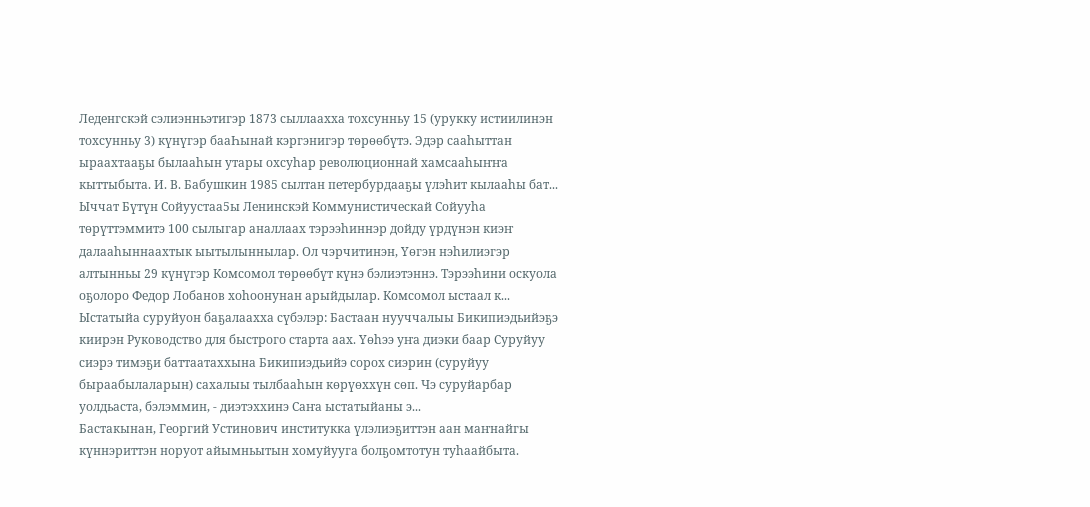Леденгскэй сэлиэнньэтигэр 1873 сыллаахха тохсунньу 15 (урукку истиилинэн тохсунньу 3) күнүгэр бааҺынай кэргэнигэр төрөөбүтэ. Эдэр сааһыттан ыраахтааҕы былааһын утары охсуһар революционнай хамсааһыҥҥа кыттыбыта. И. В. Бабушкин 1985 сылтан петербурдааҕы үлэһит кылааһы бат...
Ыччат Бүтүн Сойуустаа5ы Ленинскэй Коммунистическай Сойууһа төрүттэммитэ 100 сылыгар аналлаах тэрээһиннэр дойду үрдүнэн киэҥ далааһыннаахтык ыытылыннылар. Ол чэрчитинэн, Үөгэн нэһилиэгэр алтынньы 29 күнүгэр Комсомол төрөөбүт күнэ бэлиэтэннэ. Тэрээһини оскуола оҕолоро Федор Лобанов хоһоонунан арыйдылар. Комсомол ыстаал к...
Ыстатыйа суруйуон баҕалаахха сүбэлэр: Бастаан нууччалыы Бикипиэдьийэҕэ киирэн Руководство для быстрого старта аах. Үөһээ уҥа диэки баар Суруйуу сиэрэ тимэҕи баттаатаххына Бикипиэдьийэ сорох сиэрин (суруйуу быраабылаларын) сахалыы тылбааһын көрүөххүн сөп. Чэ суруйарбар уолдьаста, бэлэммин, - диэтэххинэ Саҥа ыстатыйаны э...
Бастакынан, Георгий Устинович институкка үлэлиэҕиттэн аан маҥнайгы күннэриттэн норуот айымньытын хомуйууга болҕомтотун туһаайбыта.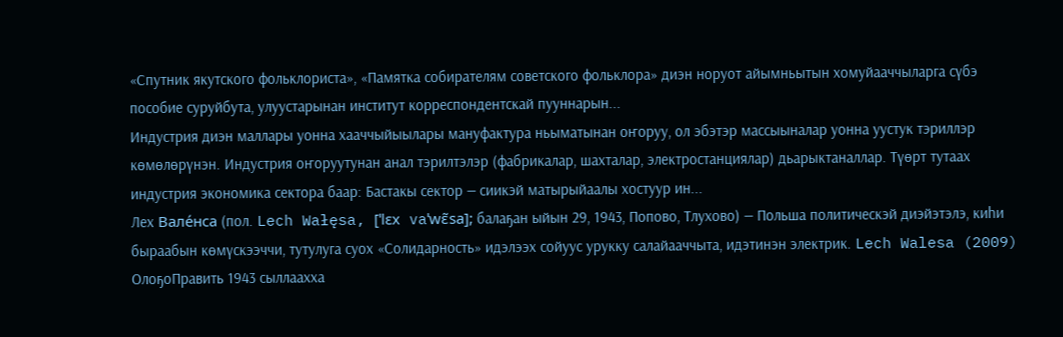«Спутник якутского фольклориста», «Памятка собирателям советского фольклора» диэн норуот айымньытын хомуйааччыларга сүбэ пособие суруйбута, улуустарынан институт корреспондентскай пууннарын...
Индустрия диэн маллары уонна хааччыйыылары мануфактура ньыматынан оҥоруу, ол эбэтэр массыыналар уонна уустук тэриллэр көмөлөрүнэн. Индустрия оҥоруутунан анал тэрилтэлэр (фабрикалар, шахталар, электростанциялар) дьарыктаналлар. Түөрт тутаах индустрия экономика сектора баар: Бастакы сектор — сиикэй матырыйаалы хостуур ин...
Лех Вале́нса (пол. Lech Wałęsa, [ˈlɛx vaˈwɛ̃sa]; балаҕан ыйын 29, 1943, Попово, Тлухово) — Польша политическэй диэйэтэлэ, киһи быраабын көмүскээччи, тутулуга суох «Солидарность» идэлээх сойуус урукку салайааччыта, идэтинэн электрик. Lech Walesa (2009) ОлоҕоПравить 1943 сыллаахха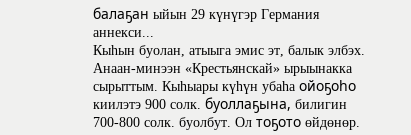балаҕан ыйын 29 күнүгэр Германия аннекси...
Кыһын буолан, атыыга эмис эт, балык элбэх. Анаан-минээн «Крестьянскай» ырыынакка сырыттым. Кыһыары күһүн убаһа ойоҕоһо киилэтэ 900 солк. буоллаҕына, билигин 700-800 солк. буолбут. Ол тоҕото өйдөнөр.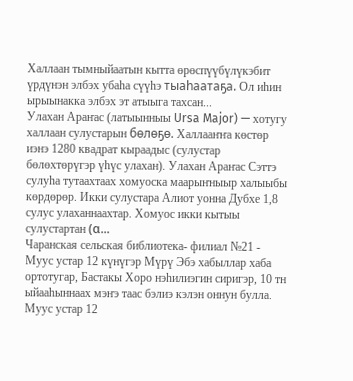Халлаан тымныйаатын кытта өрөспүүбүлүкэбит үрдүнэн элбэх убаһа сүүһэ тыаһаатаҕа. Ол иһин ырыынакка элбэх эт атыыга тахсан...
Улахан Араҥас (латыынныы Ursa Major) — хотугу халлаан сулустарын бөлөҕө. Халлааҥҥа көстөр иэнэ 1280 квадрат кыраадыс (сулустар бөлөхтөрүгэр үһүс улахан). Улахан Араҥас Сэттэ сулуһа тутаахтаах хомуоска маарыҥныыр халыыбы көрдөрөр. Икки сулустара Алиот уонна Дубхе 1,8 сулус улаханнаахтар. Хомуос икки кытыы сулустартан (α...
Чаранская сельская библиотека- филиал №21 - Муус устар 12 күнүгэр Мүрү Эбэ хабыллар хаба ортотугар, Бастакы Хоро нэһилиэгин сиригэр, 10 тн ыйааһыннаах мэҥэ таас бэлиэ кэлэн оннун булла. Муус устар 12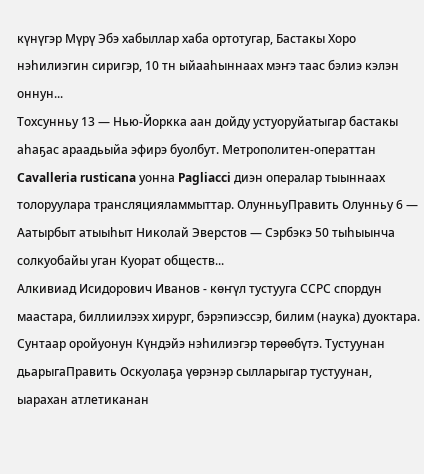күнүгэр Мүрү Эбэ хабыллар хаба ортотугар, Бастакы Хоро нэһилиэгин сиригэр, 10 тн ыйааһыннаах мэҥэ таас бэлиэ кэлэн оннун...
Тохсунньу 13 — Нью-Йоркка аан дойду устуоруйатыгар бастакы аһаҕас араадьыйа эфирэ буолбут. Метрополитен-операттан Cavalleria rusticana уонна Pagliacci диэн опералар тыыннаах толоруулара трансляцияламмыттар. ОлунньуПравить Олунньу 6 — Аатырбыт атыыһыт Николай Эверстов — Сэрбэкэ 50 тыһыынча солкуобайы уган Куорат обществ...
Алкивиад Исидорович Иванов - көҥүл тустууга ССРС спордун маастара, биллиилээх хирург, бэрэпиэссэр, билим (наука) дуоктара. Сунтаар оройуонун Күндэйэ нэһилиэгэр төрөөбүтэ. Тустуунан дьарыгаПравить Оскуолаҕа үөрэнэр сылларыгар тустуунан, ыарахан атлетиканан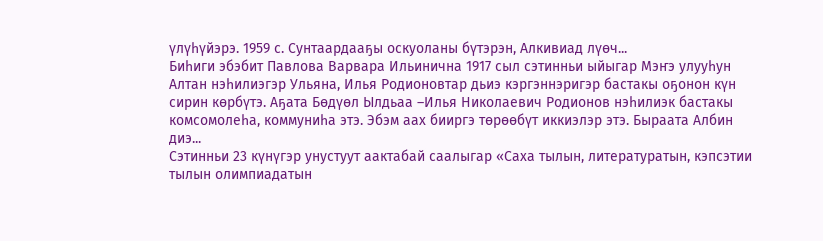үлүһүйэрэ. 1959 с. Сунтаардааҕы оскуоланы бүтэрэн, Алкивиад лүөч...
Биһиги эбэбит Павлова Варвара Ильинична 1917 сыл сэтинньи ыйыгар Мэҥэ улууһун Алтан нэһилиэгэр Ульяна, Илья Родионовтар дьиэ кэргэннэригэр бастакы оҕонон күн сирин көрбүтэ. Аҕата Бөдүөл Ылдьаа –Илья Николаевич Родионов нэһилиэк бастакы комсомолеһа, коммуниһа этэ. Эбэм аах бииргэ төрөөбүт иккиэлэр этэ. Быраата Албин диэ...
Сэтинньи 23 күнүгэр унустуут аактабай саалыгар «Саха тылын, литературатын, кэпсэтии тылын олимпиадатын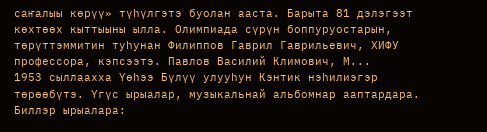саҥалыы көрүү» түһүлгэтэ буолан ааста. Барыта 81 дэлэгээт көхтөөх кыттыыны ылла. Олимпиада сүрүн боппуруостарын, төрүттэммитин туһунан Филиппов Гаврил Гаврильевич, ХИФУ профессора, кэпсээтэ. Павлов Василий Климович, М...
1953 сыллаахха Үөһээ Бүлүү улууһун Кэнтик нэһилиэгэр төрөөбүтэ. Үгүс ырыалар, музыкальнай альбомнар ааптардара. Биллэр ырыалара: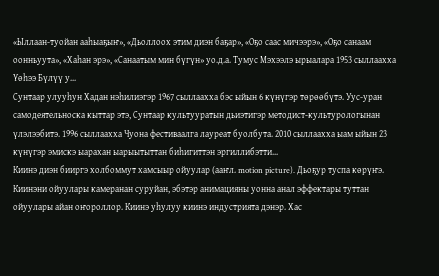«Ыллаан-туойан ааһыаҕыҥ», «Дьоллоох этим диэн баҕар», «Оҕо саас мичээрэ», «Оҕо санаам оонньуута», «Хаһан эрэ», «Санаатым мин бүгүн» уо.д.а. Тумус Мэхээлэ ырыалара 1953 сыллаахха Үөһээ Бүлүү у...
Сунтаар улууһун Хадан нэһилиэгэр 1967 сыллаахха бэс ыйын 6 күнүгэр төрөөбүтэ. Уус-уран самодеятельноска кыттар этэ, Сунтаар культууратын дьиэтигэр методист-культурологынан үлэлээбитэ. 1996 сыллаахха Чуона фестиваалга лауреат буолбута. 2010 сыллаахха ыам ыйын 23 күнүгэр эмискэ ыарахан ыарыытыттан биhигиттэн эргиллибэтти...
Киинэ диэн бииргэ холбоммут хамсыыр ойуулар (ааҥл. motion picture). Дьоҕур туспа көрүҥэ. Киинэни ойуулары камеранан суруйан, эбэтэр анимацияны уонна анал эффектары туттан ойуулары айан оҥороллор. Киинэ уhулуу киинэ индустрията дэнэр. Хас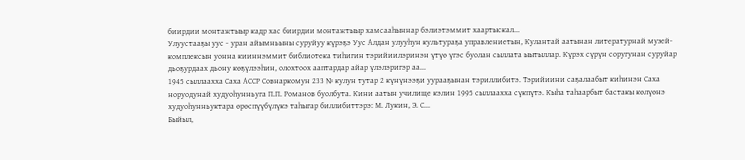биирдии монтажтыыр кадр хас биирдии монтажтыыр хамсааһыннар бэлиэтэммит хаартыскал...
Улуустааҕы уус - уран айымньыны суруйуу күрэҕэ Уус Алдан улууһун культураҕа управлениетын, Кулантай аатынан литературнай музей-комплексын уонна кииннэммит библиотека тиһигин тэрийиилэринэн үтүө үгэс буолан сыллата ыытыллар. Күрэх сүрүн соругунан суруйар дьоҕурдаах дьону көҕүлээһин, олохтоох ааптардар айар үлэлэригэр аа...
1945 сыллаахха Саха АССР Совнаркомун 233 № кулун тутар 2 күнүнээҕи уурааҕынан тэриллибитэ. Тэрийиини саҕалаабыт киһинэн Саха норуодунай худуоһунньуга П.П. Романов буолбута. Кини аатын училище кэлин 1995 сыллаахха сүкпүтэ. Кыһа таһаарбыт бастакы көлүөнэ худуоһунньуктара өрөспүүбүлүкэ таһыгар биллибиттэрэ: М. Лукин, Э. С...
Быйыл,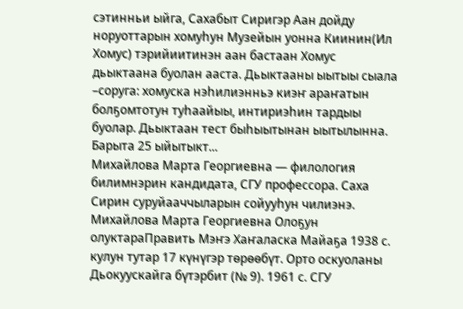сэтинньи ыйга, Сахабыт Сиригэр Аан дойду норуоттарын хомуһун Музейын уонна Киинин(Ил Хомус) тэрийиитинэн аан бастаан Хомус дьыктаана буолан ааста. Дьыктааны ыытыы сыала –соруга: хомуска нэһилиэнньэ киэҥ араҥатын болҕомтотун туһаайыы, интириэһин тардыы буолар. Дьыктаан тест быһыытынан ыытылынна. Барыта 25 ыйытыкт...
Михайлова Марта Георгиевна — филология билимнэрин кандидата, СГУ профессора. Саха Сирин суруйааччыларын сойууһун чилиэнэ. Михайлова Марта Георгиевна Олоҕун олуктараПравить Мэҥэ Хаҥаласка Майаҕа 1938 с. кулун тутар 17 күнүгэр төрөөбүт. Орто оскуоланы Дьокуускайга бүтэрбит (№ 9). 1961 с. СГУ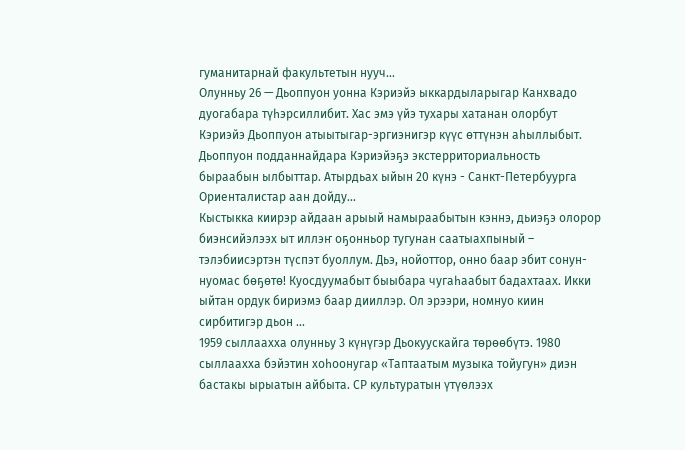гуманитарнай факультетын нууч...
Олунньу 26 — Дьоппуон уонна Кэриэйэ ыккардыларыгар Канхвадо дуогабара түһэрсиллибит. Хас эмэ үйэ тухары хатанан олорбут Кэриэйэ Дьоппуон атыытыгар-эргиэнигэр күүс өттүнэн аһыллыбыт. Дьоппуон подданнайдара Кэриэйэҕэ экстерриториальность быраабын ылбыттар. Атырдьах ыйын 20 күнэ - Санкт-Петербуурга Ориенталистар аан дойду...
Кыстыкка киирэр айдаан арыый намыраабытын кэннэ, дьиэҕэ олорор биэнсийэлээх ыт иллэҥ оҕонньор тугунан саатыахпыный – тэлэбиисэртэн түспэт буоллум. Дьэ, нойоттор, онно баар эбит сонун- нуомас бөҕөтө! Куосдуумабыт быыбара чугаһаабыт бадахтаах. Икки ыйтан ордук бириэмэ баар дииллэр. Ол эрээри, номнуо киин сирбитигэр дьон ...
1959 сыллаахха олунньу 3 күнүгэр Дьокуускайга төрөөбүтэ. 1980 сыллаахха бэйэтин хоһоонугар «Таптаатым музыка тойугун» диэн бастакы ырыатын айбыта. СР культуратын үтүөлээх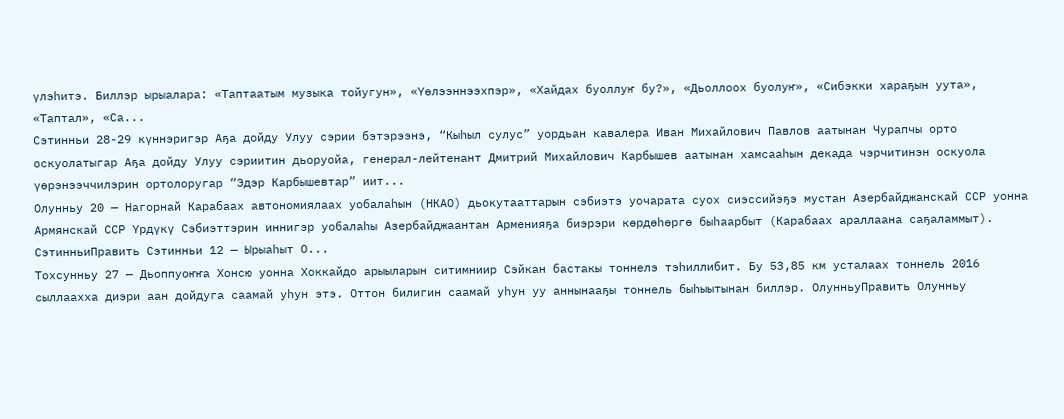үлэһитэ. Биллэр ырыалара: «Таптаатым музыка тойугун», «Үөлээннээхпэр», «Хайдах буоллуҥ бу?», «Дьоллоох буолуҥ», «Сибэкки хараҕын уута», «Таптал», «Са...
Сэтинньи 28-29 күннэригэр Аҕа дойду Улуу сэрии бэтэрээнэ, “Кыһыл сулус” уордьан кавалера Иван Михайлович Павлов аатынан Чурапчы орто оскуолатыгар Аҕа дойду Улуу сэриитин дьоруойа, генерал-лейтенант Дмитрий Михайлович Карбышев аатынан хамсааһын декада чэрчитинэн оскуола үөрэнээччилэрин ортолоругар “Эдэр Карбышевтар” иит...
Олунньу 20 — Нагорнай Карабаах автономиялаах уобалаһын (НКАО) дьокутааттарын сэбиэтэ уочарата суох сиэссийэҕэ мустан Азербайджанскай ССР уонна Армянскай ССР Үрдүкү Сэбиэттэрин иннигэр уобалаһы Азербайджаантан Арменияҕа биэрэри көрдөһөргө быһаарбыт (Карабаах араллаана саҕаламмыт). СэтинньиПравить Сэтинньи 12 — Ырыаһыт О...
Тохсунньу 27 — Дьоппуоҥҥа Хонсю уонна Хоккайдо арыыларын ситимниир Сэйкан бастакы тоннелэ тэһиллибит. Бу 53,85 км усталаах тоннель 2016 сыллаахха диэри аан дойдуга саамай уһун этэ. Оттон билигин саамай уһун уу аннынааҕы тоннель быһыытынан биллэр. ОлунньуПравить Олунньу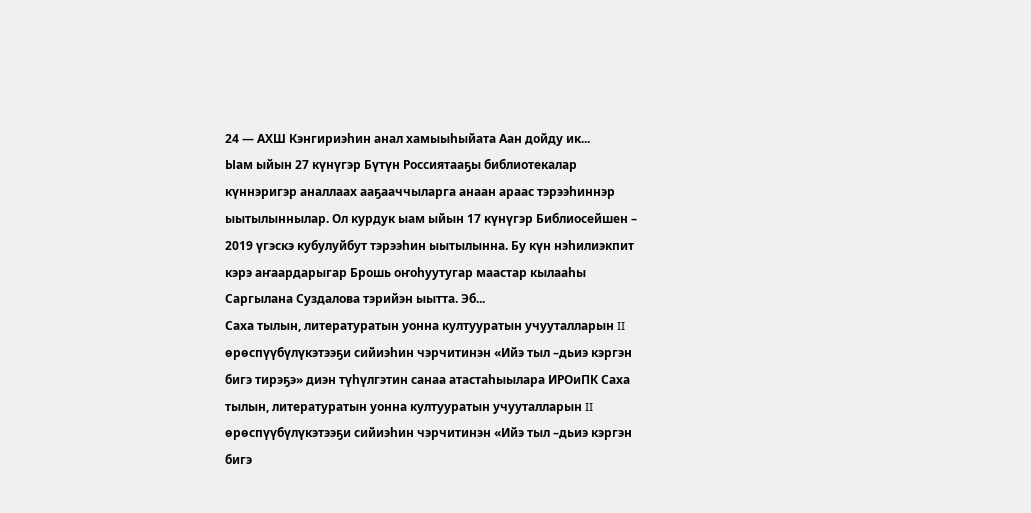24 — АХШ Кэнгириэһин анал хамыыһыйата Аан дойду ик...
Ыам ыйын 27 күнүгэр Бүтүн Россиятааҕы библиотекалар күннэригэр аналлаах ааҕааччыларга анаан араас тэрээһиннэр ыытылыннылар. Ол курдук ыам ыйын 17 күнүгэр Библиосейшен – 2019 үгэскэ кубулуйбут тэрээһин ыытылынна. Бу күн нэһилиэкпит кэрэ аҥаардарыгар Брошь оҥоһуутугар маастар кылааһы Саргылана Суздалова тэрийэн ыытта. Эб...
Саха тылын, литературатын уонна култууратын учууталларын II өрөспүүбүлүкэтээҕи сийиэhин чэрчитинэн «Ийэ тыл –дьиэ кэргэн бигэ тирэҕэ» диэн түһүлгэтин санаа атастаһыылара ИРОиПК Саха тылын, литературатын уонна култууратын учууталларын II өрөспүүбүлүкэтээҕи сийиэhин чэрчитинэн «Ийэ тыл –дьиэ кэргэн бигэ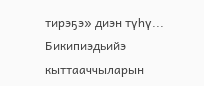тирэҕэ» диэн түһү...
Бикипиэдьийэ кыттааччыларын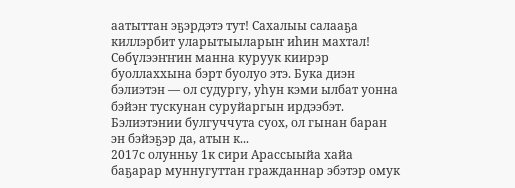аатыттан эҕэрдэтэ тут! Сахалыы салааҕа киллэрбит уларытыыларыҥ иһин махтал! Сөбүлээҥҥин манна куруук киирэр буоллаххына бэрт буолуо этэ. Бука диэн бэлиэтэн — ол судургу, уһун кэми ылбат уонна бэйэҥ тускунан суруйаргын ирдээбэт. Бэлиэтэнии булгуччута суох, ол гынан баран эн бэйэҕэр да, атын к...
2017с олунньу 1к сири Арассыыйа хайа баҕарар муннугуттан гражданнар эбэтэр омук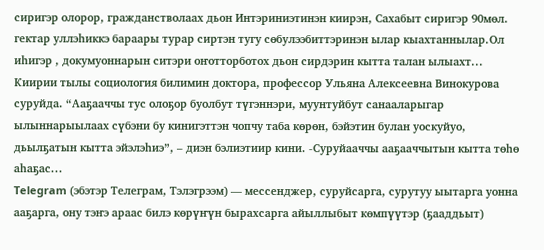сиригэр олорор, гражданстволаах дьон Интэриниэтинэн киирэн, Сахабыт сиригэр 90мөл. гектар уллэһиккэ бараары турар сиртэн тугу сөбулээбиттэринэн ылар кыахтаннылар.Ол иһигэр , докумуоннарын ситэри оҥотторботох дьон сирдэрин кытта талан ылыахт...
Киирии тылы социология билимин доктора, профессор Ульяна Алексеевна Винокурова суруйда. “Ааҕааччы тус олоҕор буолбут түгэннэри, муунтуйбут санааларыгар ылыннарыылаах сүбэни бу кинигэттэн чопчу таба көрөн, бэйэтин булан уоскуйуо, дьылҕатын кытта эйэлэһиэ”, – диэн бэлиэтиир кини. -Суруйааччы ааҕааччытын кытта төһө аһаҕас...
Telegram (эбэтэр Телеграм, Тэлэгрээм) — мессенджер, суруйсарга, сурутуу ыытарга уонна ааҕарга, ону тэҥэ араас билэ көрүҥүн бырахсарга айыллыбыт көмпүүтэр (ҕааддьыт)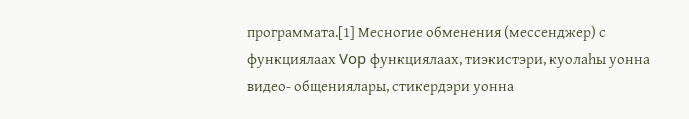программата.[1] Месногие обменения (мессенджер) с функциялаах Vop функциялаах, тиэкистэри, куолаһы уонна видео- общениялары, стикердэри уонна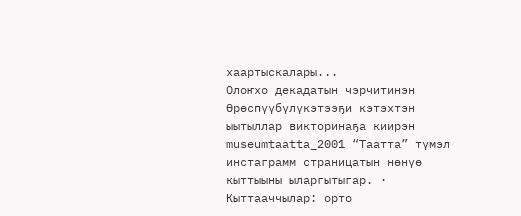хаартыскалары...
Олоҥхо декадатын чэрчитинэн Өрөспүүбүлүкэтээҕи кэтэхтэн ыытыллар викторинаҕа киирэн museumtaatta_2001 “Таатта” түмэл инстаграмм страницатын нөнүө кыттыыны ыларгытыгар. · Кыттааччылар: орто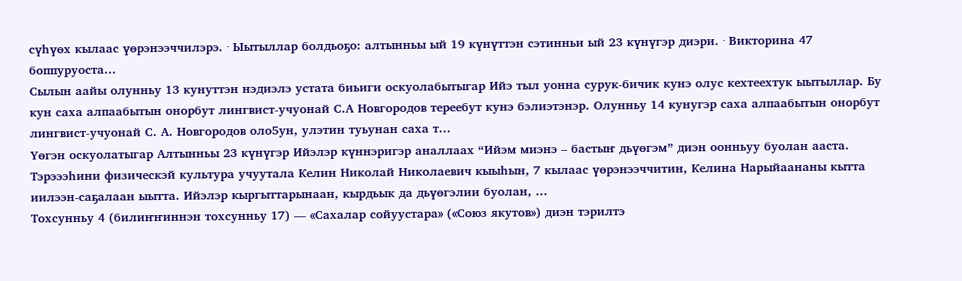сүһүөх кылаас үөрэнээччилэрэ. · Ыытыллар болдьоҕо: алтынньы ый 19 күнүттэн сэтинньи ый 23 күнүгэр диэри. · Викторина 47 боппуруоста...
Сылын аайы олунньу 13 кунуттэн нэдиэлэ устата биьиги оскуолабытыгар Ийэ тыл уонна сурук-бичик кунэ олус кехтеехтук ыытыллар. Бу кун саха алпаабытын онорбут лингвист-учуонай С.А Новгородов тереебут кунэ бэлиэтэнэр. Олунньу 14 кунугэр саха алпаабытын онорбут лингвист-учуонай С. А. Новгородов оло5ун, улэтин туьунан саха т...
Үөгэн оскуолатыгар Алтынньы 23 күнүгэр Ийэлэр күннэригэр аналлаах “Ийэм миэнэ – бастыҥ дьүөгэм” диэн оонньуу буолан ааста. Тэрэээһини физическэй культура учуутала Келин Николай Николаевич кыыһын, 7 кылаас үөрэнээччитин, Келина Нарыйаананы кытта иилээн-саҕалаан ыытта. Ийэлэр кыргыттарынаан, кырдьык да дьүөгэлии буолан, ...
Тохсунньу 4 (билиҥҥиннэн тохсунньу 17) — «Сахалар сойуустара» («Союз якутов») диэн тэрилтэ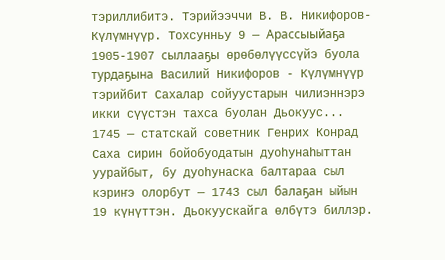тэриллибитэ. Тэрийээччи В. В. Никифоров-Күлүмнүүр. Тохсунньу 9 — Арассыыйаҕа 1905-1907 сыллааҕы өрөбөлүүссүйэ буола турдаҕына Василий Никифоров - Күлүмнүүр тэрийбит Сахалар сойуустарын чилиэннэрэ икки сүүстэн тахса буолан Дьокуус...
1745 — статскай советник Генрих Конрад Саха сирин бойобуодатын дуоһунаһыттан уурайбыт, бу дуоһунаска балтараа сыл кэриҥэ олорбут — 1743 сыл балаҕан ыйын 19 күнүттэн. Дьокуускайга өлбүтэ биллэр.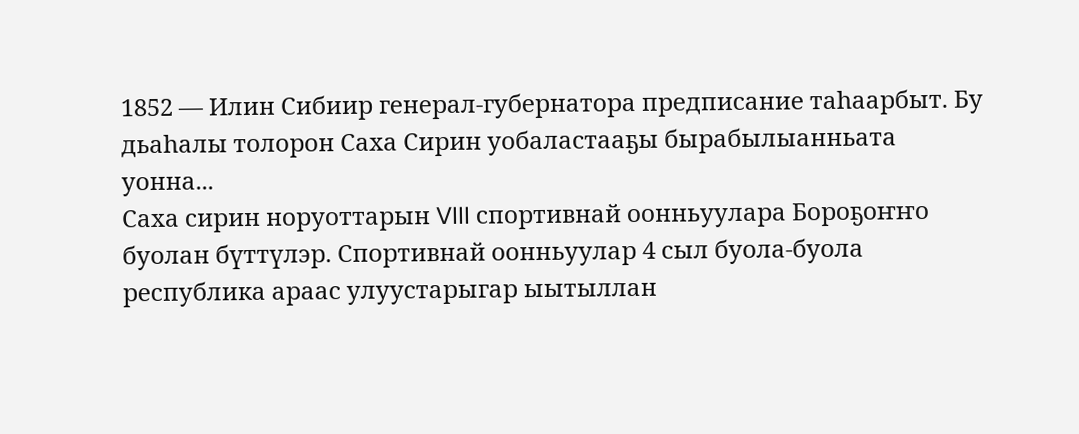1852 — Илин Сибиир генерал-губернатора предписание таһаарбыт. Бу дьаһалы толорон Саха Сирин уобаластааҕы бырабылыанньата уонна...
Саха сирин норуоттарын VIII спортивнай оонньуулара Бороҕоҥҥо буолан бүттүлэр. Спортивнай оонньуулар 4 сыл буола-буола республика араас улуустарыгар ыытыллан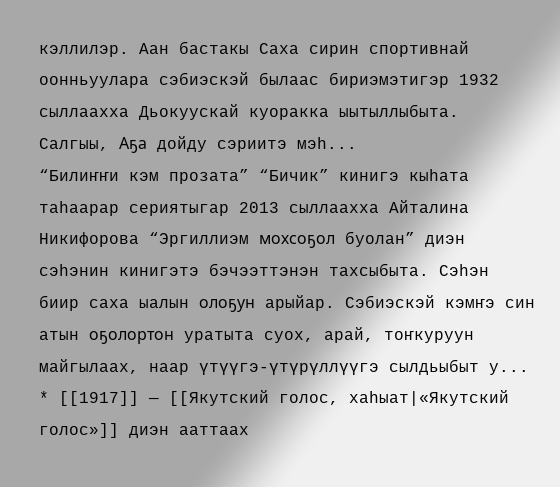кэллилэр. Аан бастакы Саха сирин спортивнай оонньуулара сэбиэскэй былаас бириэмэтигэр 1932 сыллаахха Дьокуускай куоракка ыытыллыбыта. Салгыы, Аҕа дойду сэриитэ мэһ...
“Билиҥҥи кэм прозата” “Бичик” кинигэ кыһата таһаарар сериятыгар 2013 сыллаахха Айталина Никифорова “Эргиллиэм мохсоҕол буолан” диэн сэһэнин кинигэтэ бэчээттэнэн тахсыбыта. Сэһэн биир саха ыалын олоҕун арыйар. Сэбиэскэй кэмҥэ син атын оҕолортон уратыта суох, арай, тоҥкуруун майгылаах, наар үтүүгэ-үтүрүллүүгэ сылдьыбыт у...
* [[1917]] — [[Якутский голос, хаһыат|«Якутский голос»]] диэн ааттаах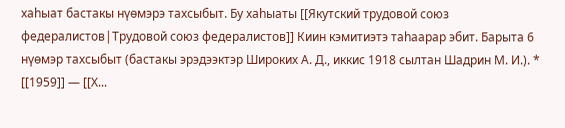хаһыат бастакы нүөмэрэ тахсыбыт. Бу хаһыаты [[Якутский трудовой союз федералистов|Трудовой союз федералистов]] Киин кэмитиэтэ таһаарар эбит. Барыта 6 нүөмэр тахсыбыт (бастакы эрэдээктэр Широких А. Д., иккис 1918 сылтан Шадрин М. И.). * [[1959]] — [[Х...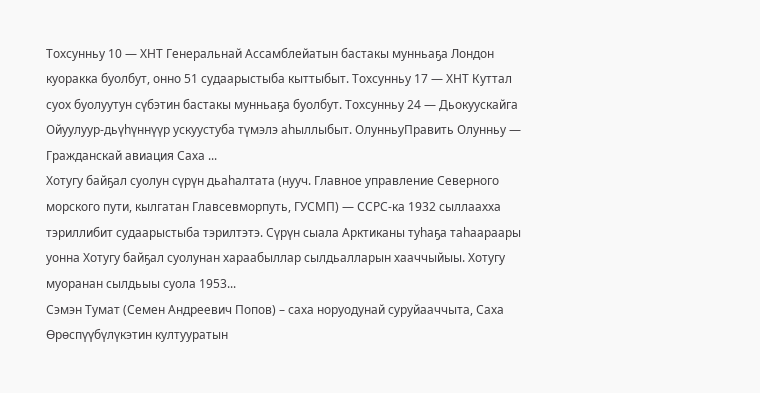Тохсунньу 10 — ХНТ Генеральнай Ассамблейатын бастакы мунньаҕа Лондон куоракка буолбут, онно 51 судаарыстыба кыттыбыт. Тохсунньу 17 — ХНТ Куттал суох буолуутун сүбэтин бастакы мунньаҕа буолбут. Тохсунньу 24 — Дьокуускайга Ойуулуур-дьүһүннүүр ускуустуба түмэлэ аһыллыбыт. ОлунньуПравить Олунньу — Гражданскай авиация Саха ...
Хотугу байҕал суолун сүрүн дьаһалтата (нууч. Главное управление Северного морского пути, кылгатан Главсевморпуть, ГУСМП) — ССРС-ка 1932 сыллаахха тэриллибит судаарыстыба тэрилтэтэ. Сүрүн сыала Арктиканы туһаҕа таһаараары уонна Хотугу байҕал суолунан хараабыллар сылдьалларын хааччыйыы. Хотугу муоранан сылдьыы суола 1953...
Сэмэн Тумат (Семен Андреевич Попов) – саха норуодунай суруйааччыта, Саха Өрөспүүбүлүкэтин култууратын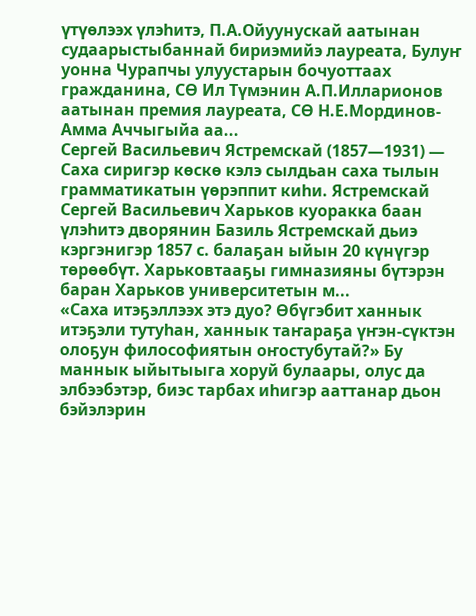үтүөлээх үлэһитэ, П.А.Ойуунускай аатынан судаарыстыбаннай бириэмийэ лауреата, Булуҥ уонна Чурапчы улуустарын бочуоттаах гражданина, СӨ Ил Түмэнин А.П.Илларионов аатынан премия лауреата, СӨ Н.Е.Мординов-Амма Аччыгыйа аа...
Сергей Васильевич Ястремскай (1857—1931) — Саха сиригэр көскө кэлэ сылдьан саха тылын грамматикатын үөрэппит киһи. Ястремскай Сергей Васильевич Харьков куоракка баан үлэһитэ дворянин Базиль Ястремскай дьиэ кэргэнигэр 1857 с. балаҕан ыйын 20 күнүгэр төрөөбүт. Харьковтааҕы гимназияны бүтэрэн баран Харьков университетын м...
«Саха итэҕэллээх этэ дуо? Өбүгэбит ханнык итэҕэли тутуһан, ханнык таҥараҕа үҥэн-сүктэн олоҕун философиятын оҥостубутай?» Бу маннык ыйытыыга хоруй булаары, олус да элбээбэтэр, биэс тарбах иһигэр ааттанар дьон бэйэлэрин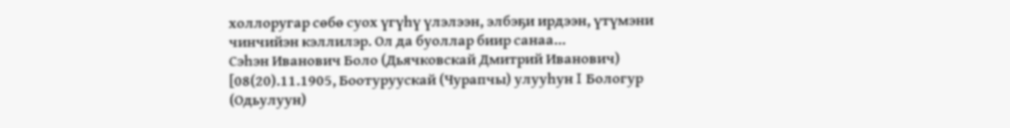холлоругар сөбө суох үгүһү үлэлээн, элбэҕи ирдээн, үтүмэни чинчийэн кэллилэр. Ол да буоллар биир санаа...
Сэһэн Иванович Боло (Дьячковскай Дмитрий Иванович) [08(20).11.1905, Боотуруускай (Чурапчы) улууһун I Бологур (Одьулуун)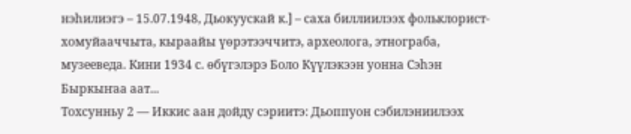нэһилиэгэ – 15.07.1948, Дьокуускай к.] – саха биллиилээх фольклорист-хомуйааччыта, кыраайы үөрэтээччитэ, археолога, этнограба, музееведа. Кини 1934 с. өбүгэлэрэ Боло Күүлэкээн уонна Сэһэн Быркыҥаа аат...
Тохсунньу 2 — Иккис аан дойду сэриитэ: Дьоппуон сэбилэниилээх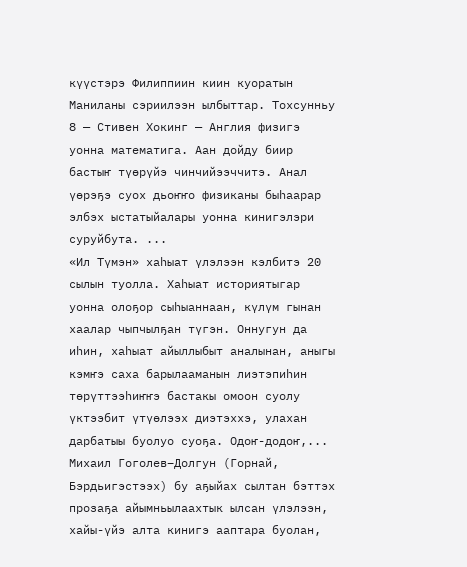күүстэрэ Филиппиин киин куоратын Маниланы сэриилээн ылбыттар. Тохсунньу 8 — Стивен Хокинг — Англия физигэ уонна математига. Аан дойду биир бастыҥ түөрүйэ чинчийээччитэ. Анал үөрэҕэ суох дьоҥҥо физиканы быһаарар элбэх ыстатыйалары уонна кинигэлэри суруйбута. ...
«Ил Түмэн» хаһыат үлэлээн кэлбитэ 20 сылын туолла. Хаһыат историятыгар уонна олоҕор сыһыаннаан, күлүм гынан хаалар чыпчылҕан түгэн. Оннугун да иһин, хаһыат айыллыбыт аналынан, аныгы кэмҥэ саха барылааманын лиэтэпиһин төрүттээһиҥҥэ бастакы омоон суолу үктээбит үтүөлээх диэтэххэ, улахан дарбатыы буолуо суоҕа. Одоҥ-додоҥ,...
Михаил Гоголев–Долгун (Горнай, Бэрдьигэстээх) бу аҕыйах сылтан бэттэх прозаҕа айымньылаахтык ылсан үлэлээн, хайы-үйэ алта кинигэ ааптара буолан,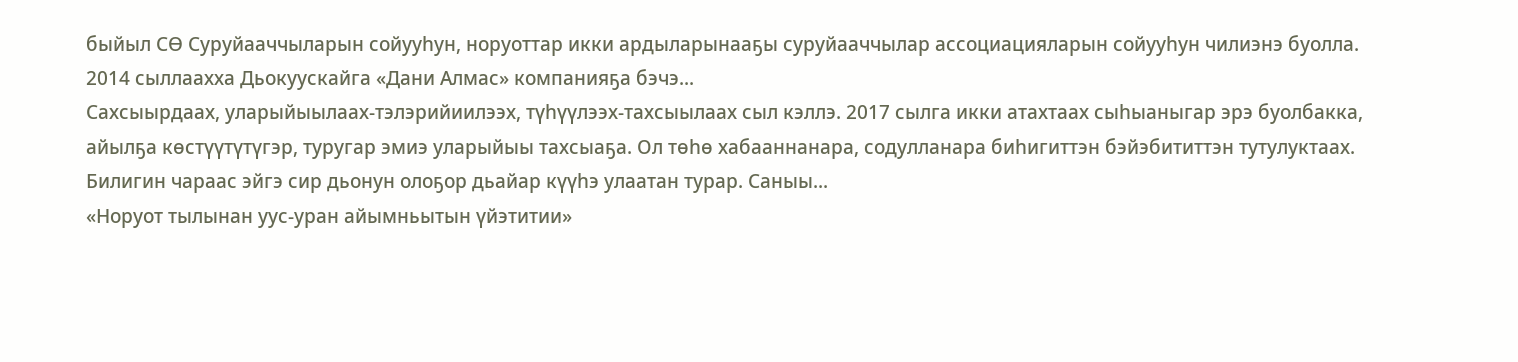быйыл СӨ Суруйааччыларын сойууһун, норуоттар икки ардыларынааҕы суруйааччылар ассоциацияларын сойууһун чилиэнэ буолла. 2014 сыллаахха Дьокуускайга «Дани Алмас» компанияҕа бэчэ...
Сахсыырдаах, уларыйыылаах-тэлэрийиилээх, түһүүлээх-тахсыылаах сыл кэллэ. 2017 сылга икки атахтаах сыһыаныгар эрэ буолбакка, айылҕа көстүүтүтүгэр, туругар эмиэ уларыйыы тахсыаҕа. Ол төһө хабааннанара, содулланара биһигиттэн бэйэбититтэн тутулуктаах. Билигин чараас эйгэ сир дьонун олоҕор дьайар күүһэ улаатан турар. Саныы...
«Норуот тылынан уус-уран айымньытын үйэтитии»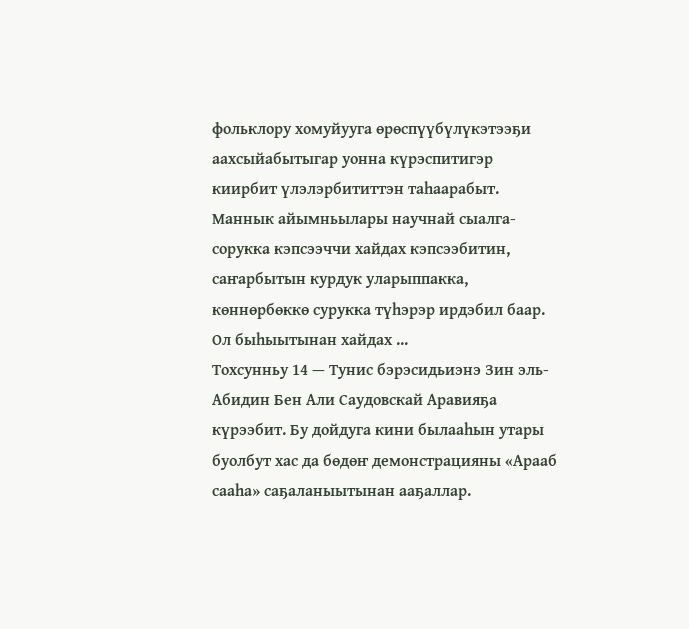фольклору хомуйууга өрөспүүбүлүкэтээҕи аахсыйабытыгар уонна күрэспитигэр киирбит үлэлэрбититтэн таһаарабыт. Маннык айымньылары научнай сыалга-сорукка кэпсээччи хайдах кэпсээбитин, саҥарбытын курдук уларыппакка, көннөрбөккө сурукка түһэрэр ирдэбил баар. Ол быһыытынан хайдах ...
Тохсунньу 14 — Тунис бэрэсидьиэнэ Зин эль-Абидин Бен Али Саудовскай Аравияҕа күрээбит. Бу дойдуга кини былааһын утары буолбут хас да бөдөҥ демонстрацияны «Арааб сааһа» саҕаланыытынан ааҕаллар.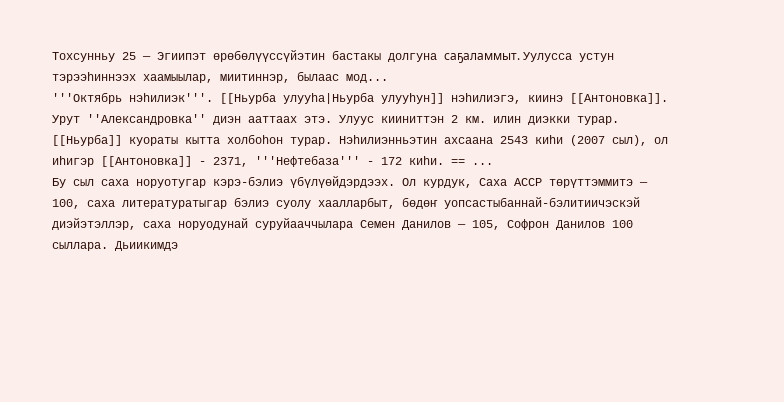Тохсунньу 25 — Эгиипэт өрөбөлүүссүйэтин бастакы долгуна саҕаламмыт. Уулусса устун тэрээһиннээх хаамыылар, миитиннэр, былаас мод...
'''Октябрь нэһилиэк'''. [[Ньурба улууһа|Ньурба улууһун]] нэһилиэгэ, киинэ [[Антоновка]]. Урут ''Александровка'' диэн ааттаах этэ. Улуус кииниттэн 2 км. илин диэкки турар. [[Ньурба]] куораты кытта холбоһон турар. Нэһилиэнньэтин ахсаана 2543 киһи (2007 сыл), ол иһигэр [[Антоновка]] - 2371, '''Нефтебаза''' - 172 киһи. == ...
Бу сыл саха норуотугар кэрэ-бэлиэ үбүлүөйдэрдээх. Ол курдук, Саха АССР төрүттэммитэ — 100, саха литературатыгар бэлиэ суолу хаалларбыт, бөдөҥ уопсастыбаннай-бэлитиичэскэй диэйэтэллэр, саха норуодунай суруйааччылара Семен Данилов — 105, Софрон Данилов 100 сыллара. Дьиикимдэ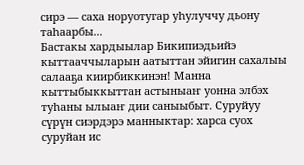сирэ — саха норуотугар уһулуччу дьону таһаарбы...
Бастакы хардыылар Бикипиэдьийэ кыттааччыларын аатыттан эйигин сахалыы салааҕа киирбиккинэн! Манна кыттыбыккыттан астыныаҥ уонна элбэх туһаны ылыаҥ дии саныыбыт. Суруйуу сүрүн сиэрдэрэ манныктар: харса суох суруйан ис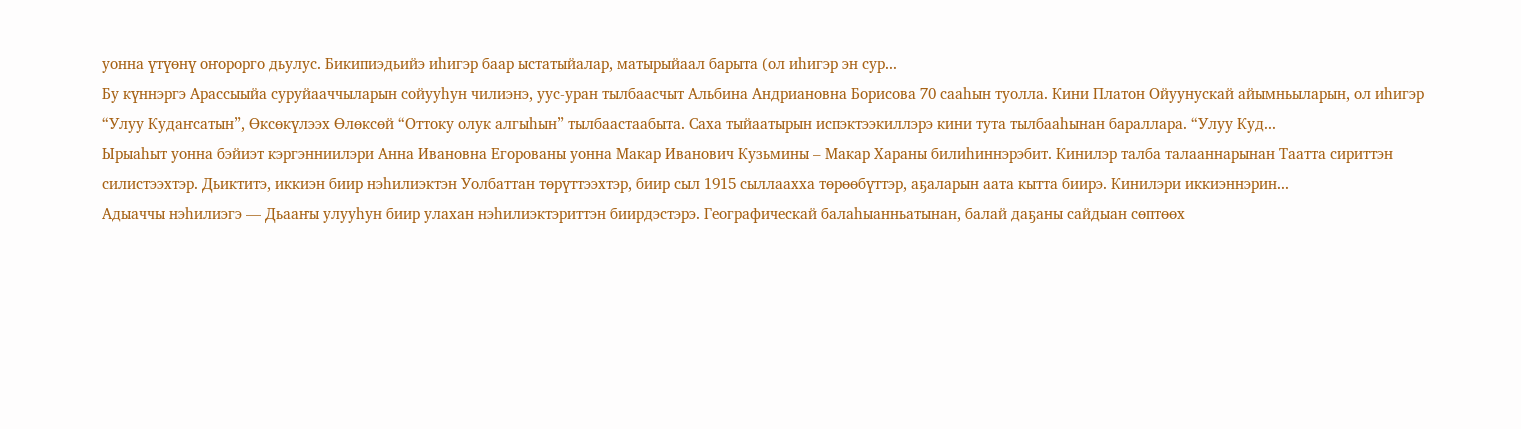уонна үтүөнү оҥорорго дьулус. Бикипиэдьийэ иһигэр баар ыстатыйалар, матырыйаал барыта (ол иһигэр эн сур...
Бу күннэргэ Арассыыйа суруйааччыларын сойууһун чилиэнэ, уус-уран тылбаасчыт Альбина Андриановна Борисова 70 сааһын туолла. Кини Платон Ойуунускай айымньыларын, ол иһигэр “Улуу Кудаҥсатын”, Өксөкүлээх Өлөксөй “Оттоку олук алгыһын” тылбаастаабыта. Саха тыйаатырын испэктээкиллэрэ кини тута тылбааһынан бараллара. “Улуу Куд...
Ырыаһыт уонна бэйиэт кэргэнниилэри Анна Ивановна Егорованы уонна Макар Иванович Кузьмины – Макар Хараны билиһиннэрэбит. Кинилэр талба талааннарынан Таатта сириттэн силистээхтэр. Дьиктитэ, иккиэн биир нэһилиэктэн Уолбаттан төрүттээхтэр, биир сыл 1915 сыллаахха төрөөбүттэр, аҕаларын аата кытта биирэ. Кинилэри иккиэннэрин...
Адыаччы нэһилиэгэ — Дьааҥы улууһун биир улахан нэһилиэктэриттэн биирдэстэрэ. Географическай балаһыанньатынан, балай даҕаны сайдыан сөптөөх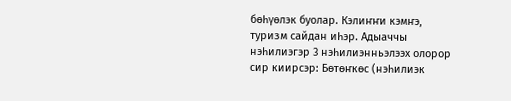бөһүөлэк буолар. Кэлиҥҥи кэмҥэ, туризм сайдан иһэр. Адыаччы нэһилиэгэр 3 нэһилиэнньэлээх олорор сир киирсэр: Бөтөҥкөс (нэһилиэк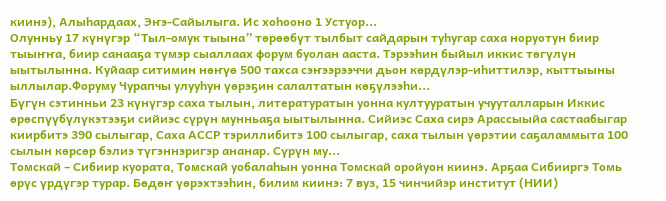киинэ), Алыһардаах, Эҥэ-Сайылыга. Ис хоһооно 1 Устуор...
Олунньу 17 күнүгэр “Тыл-омук тыына” төрөөбүт тылбыт сайдарын туһугар саха норуотун биир тыыҥҥа, биир санааҕа түмэр сыаллаах форум буолан ааста. Тэрээһин быйыл иккис төгүлүн ыытылынна. Куйаар ситимин нөҥүө 500 тахса сэҥээрээччи дьон көрдүлэр-иһиттилэр, кыттыыны ыллылар.Форуму Чурапчы улууһун үөрэҕин салалтатын көҕүлээһи...
Бүгүн сэтинньи 23 күнүгэр саха тылын, литературатын уонна култууратын учууталларын Иккис өрөспүүбүлүкэтээҕи сийиэс сүрүн мунньаҕа ыытылынна. Сийиэс Саха сирэ Арассыыйа састаабыгар киирбитэ 390 сылыгар, Саха АССР тэриллибитэ 100 сылыгар, саха тылын үөрэтии саҕаламмыта 100 сылын көрсөр бэлиэ түгэннэригэр ананар. Сүрүн му...
Томскай – Сибиир куората, Томскай уобалаһын уонна Томскай оройуон киинэ. Арҕаа Сибииргэ Томь өрүс үрдүгэр турар. Бөдөҥ үөрэхтээһин, билим киинэ: 7 вуз, 15 чинчийэр институт (НИИ)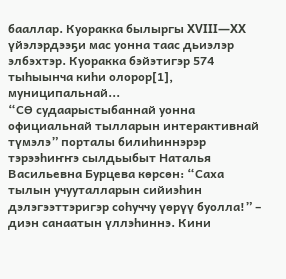бааллар. Куоракка былыргы XVIII—XX үйэлэрдээҕи мас уонна таас дьиэлэр элбэхтэр. Куоракка бэйэтигэр 574 тыһыынча киһи олорор[1], муниципальнай...
“СӨ судаарыстыбаннай уонна официальнай тылларын интерактивнай түмэлэ” порталы билиһиннэрэр тэрээһиҥҥэ сылдьыбыт Наталья Васильевна Бурцева көрсөн: “Саха тылын учууталларын сийиэһин дэлэгээттэригэр соһуччу үөрүү буолла!” – диэн санаатын үллэһиннэ. Кини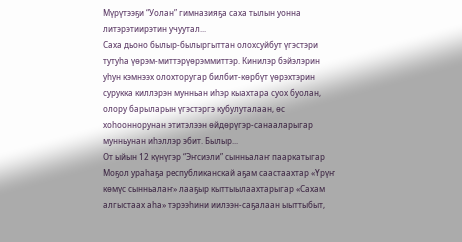Мүрүтээҕи “Уолан” гимназияҕа саха тылын уонна литэрэтиирэтин учуутал...
Саха дьоно былыр-былыргыттан олохсуйбут үгэстэри тутуһа үөрэм-миттэрүөрэммиттэр. Кинилэр бэйэлэрин уһун кэмнээх олохторугар билбит-көрбүт үөрэхтэрин сурукка киллэрэн мунньан иһэр кыахтара суох буолан, олору барыларын үгэстэргэ кубулуталаан, өс хоһооннорунан этитэлээн өйдөрүгэр-санааларыгар мунньунан иһэллэр эбит. Былыр...
От ыйын 12 күнүгэр “Эҥсиэли” сынньалаҥ пааркатыгар Моҕол ураһаҕа республиканскай аҕам саастаахтар «Үрүҥ көмүс сынньалаҥ» лааҕыр кыттыылаахтарыгар «Сахам алгыстаах аһа» тэрээһини иилээн-саҕалаан ыыттыбыт,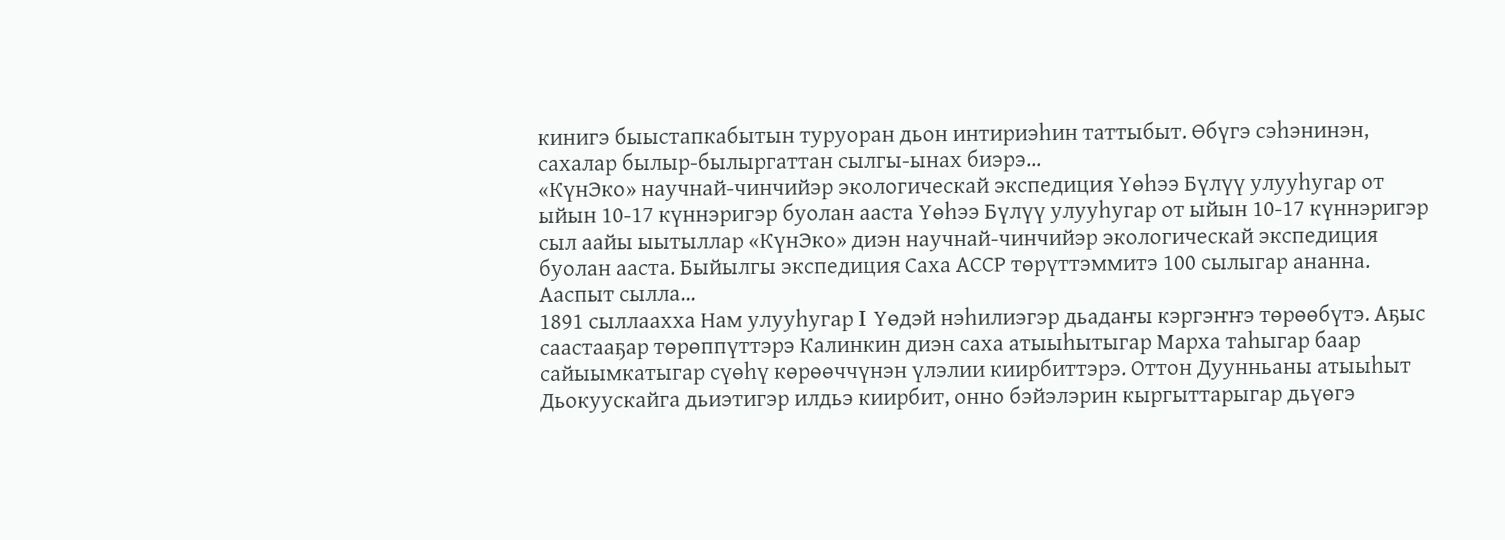кинигэ быыстапкабытын туруоран дьон интириэһин таттыбыт. Өбүгэ сэһэнинэн, сахалар былыр-былыргаттан сылгы-ынах биэрэ...
«КүнЭко» научнай-чинчийэр экологическай экспедиция Үөһээ Бүлүү улууһугар от ыйын 10-17 күннэригэр буолан ааста Үөһээ Бүлүү улууһугар от ыйын 10-17 күннэригэр сыл аайы ыытыллар «КүнЭко» диэн научнай-чинчийэр экологическай экспедиция буолан ааста. Быйылгы экспедиция Саха АССР төрүттэммитэ 100 сылыгар ананна. Ааспыт сылла...
1891 сыллаахха Нам улууһугар I Үөдэй нэһилиэгэр дьадаҥы кэргэҥҥэ төрөөбүтэ. Аҕыс саастааҕар төрөппүттэрэ Калинкин диэн саха атыыһытыгар Марха таһыгар баар сайыымкатыгар сүөһү көрөөччүнэн үлэлии киирбиттэрэ. Оттон Дуунньаны атыыһыт Дьокуускайга дьиэтигэр илдьэ киирбит, онно бэйэлэрин кыргыттарыгар дьүөгэ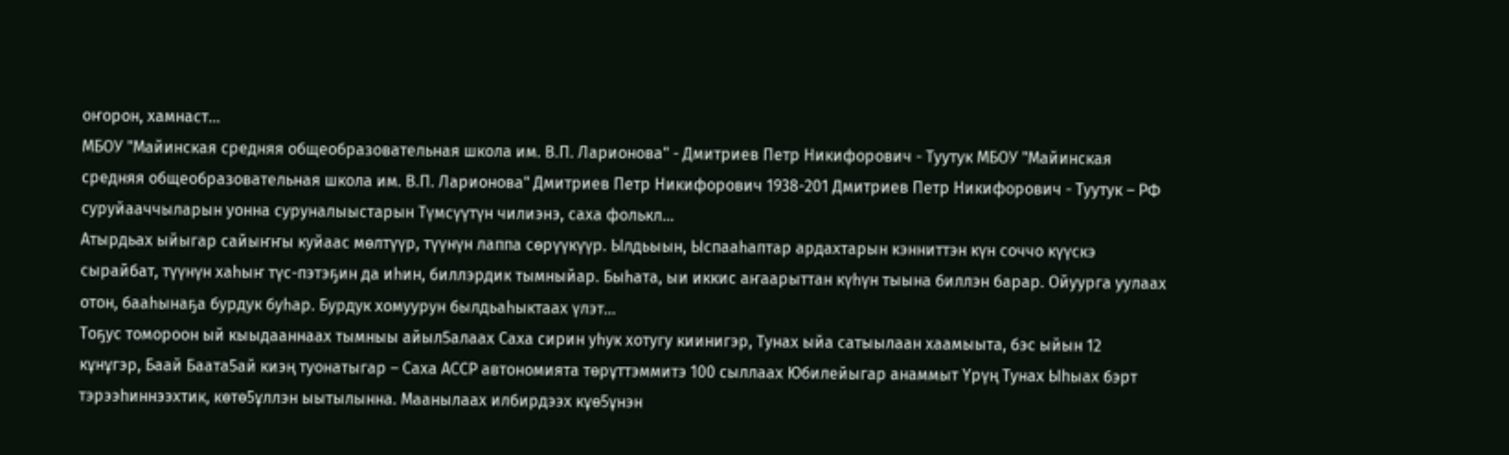оҥорон, хамнаст...
МБОУ "Майинская средняя общеобразовательная школа им. В.П. Ларионова" - Дмитриев Петр Никифорович - Туутук МБОУ "Майинская средняя общеобразовательная школа им. В.П. Ларионова" Дмитриев Петр Никифорович 1938-201 Дмитриев Петр Никифорович - Туутук – РФ суруйааччыларын уонна суруналыыстарын Түмсүүтүн чилиэнэ, саха фолькл...
Атырдьах ыйыгар сайыҥҥы куйаас мөлтүүр, түүнүн лаппа сөрүүкүүр. Ылдьыын, Ыспааһаптар ардахтарын кэнниттэн күн соччо күүскэ сырайбат, түүнүн хаһыҥ түс-пэтэҕин да иһин, биллэрдик тымныйар. Быһата, ыи иккис аҥаарыттан күһүн тыына биллэн барар. Ойуурга уулаах отон, бааһынаҕа бурдук буһар. Бурдук хомуурун былдьаһыктаах үлэт...
Тоҕус томороон ый кыыдааннаах тымныы айыл5алаах Саха сирин уһук хотугу киинигэр, Тунах ыйа сатыылаан хаамыыта, бэс ыйын 12 кұнұгэр, Баай Баата5ай киэң туонатыгар – Саха АССР автономията төрұттэммитэ 100 сыллаах Юбилейыгар анаммыт Үрүң Тунах Ыhыах бэрт тэрээhиннээхтик, көтө5ұллэн ыытылынна. Маанылаах илбирдээх кұө5ұнэн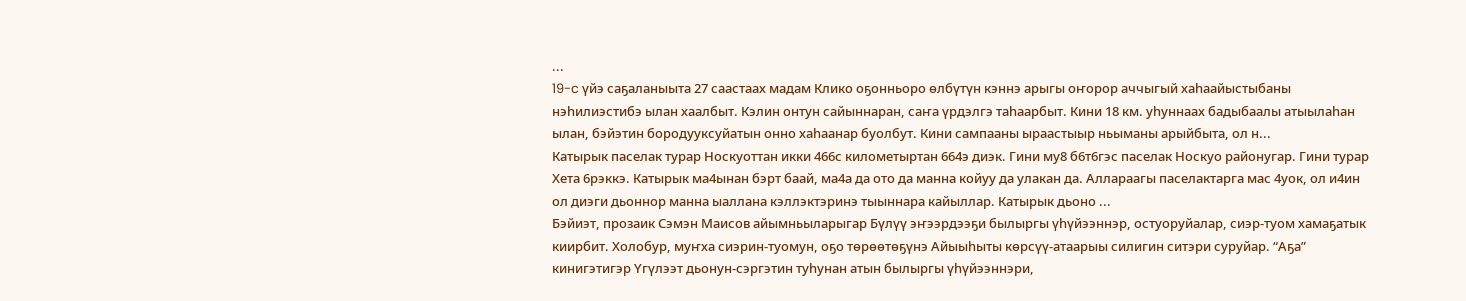...
19-c үйэ саҕаланыыта 27 саастаах мадам Клико оҕонньоро өлбүтүн кэннэ арыгы оҥорор аччыгый хаһаайыстыбаны нэһилиэстибэ ылан хаалбыт. Кэлин онтун сайыннаран, саҥа үрдэлгэ таһаарбыт. Кини 18 км. уһуннаах бадыбаалы атыылаһан ылан, бэйэтин бородууксуйатын онно хаһаанар буолбут. Кини сампааны ыраастыыр ньыманы арыйбыта, ол н...
Катырык паселак турар Носкуоттан икки 466с километыртан 664э диэк. Гини му8 б6т6гэс паселак Носкуо районугар. Гини турар Хета 6рэккэ. Катырык ма4ынан бэрт баай, ма4а да ото да манна койуу да улакан да. Аллараагы паселактарга мас 4уок, ол и4ин ол диэги дьоннор манна ыаллана кэллэктэринэ тыыннара кайыллар. Катырык дьоно ...
Бэйиэт, прозаик Сэмэн Маисов айымньыларыгар Бүлүү эҥээрдээҕи былыргы үһүйээннэр, остуоруйалар, сиэр-туом хамаҕатык киирбит. Холобур, муҥха сиэрин-туомун, оҕо төрөөтөҕүнэ Айыыһыты көрсүү-атаарыы силигин ситэри суруйар. “Аҕа” кинигэтигэр Үгүлээт дьонун-сэргэтин туһунан атын былыргы үһүйээннэри,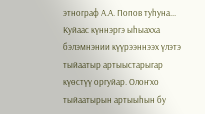этнограф А.А. Попов туһуна...
Куйаас күннэргэ ыһыахха бэлэмнэнии күүрээннээх үлэтэ тыйаатыр артыыстарыгар күөстүү оргуйар. Олоҥхо тыйаатырын артыыһын бу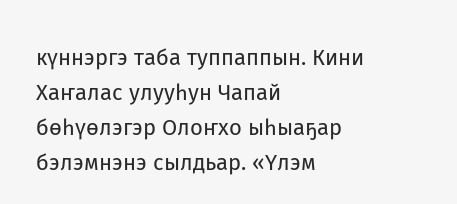күннэргэ таба туппаппын. Кини Хаҥалас улууһун Чапай бөһүөлэгэр Олоҥхо ыһыаҕар бэлэмнэнэ сылдьар. «Үлэм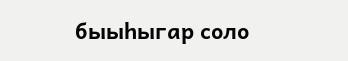быыһыгар соло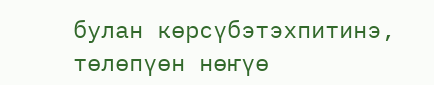булан көрсүбэтэхпитинэ, төлөпүөн нөҥүө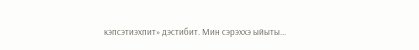кэпсэтиэхпит» дэстибит. Мин сэрэххэ ыйыты...